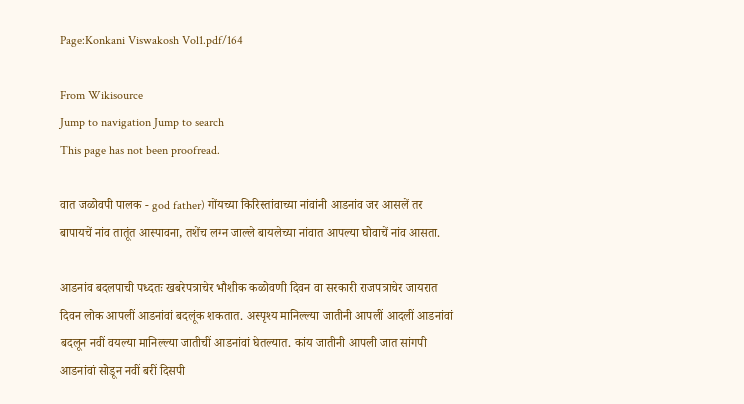Page:Konkani Viswakosh Vol1.pdf/164

From Wikisource
Jump to navigation Jump to search
This page has not been proofread.

वात जळोवपी पालक - god father) गोंयच्या किरिस्तांवाच्या नांवांनी आडनांव जर आसलें तर बापायचें नांव तातूंत आस्पावना, तशेंच लग्न जाल्ले बायलेच्या नांवात आपल्या घोवाचें नांव आसता.

आडनांव बदलपाची पध्दतः खबरेपत्राचेर भौशीक कळोवणी दिवन वा सरकारी राजपत्राचेर जायरात दिवन लोक आपलीं आडनांवां बदलूंक शकतात. अस्पृश्य मानिल्ल्या जातीनी आपलीं आदलीं आडनांवां बदलून नवीं वयल्या मानिल्ल्या जातीचीं आडनांवां घेतल्यात. कांय जातीनी आपली जात सांगपी आडनांवां सोडून नवीं बरीं दिसपी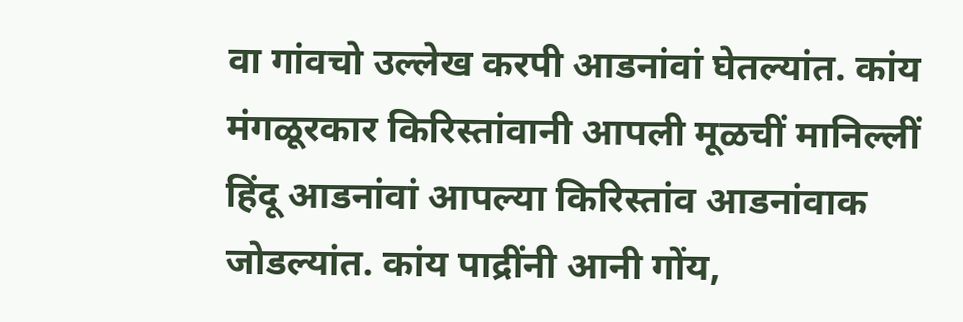वा गांवचो उल्लेख करपी आडनांवां घेतल्यांत. कांय मंगळूरकार किरिस्तांवानी आपली मूळचीं मानिल्लीं हिंदू आडनांवां आपल्या किरिस्तांव आडनांवाक जोडल्यांत. कांय पाद्रींनी आनी गोंय,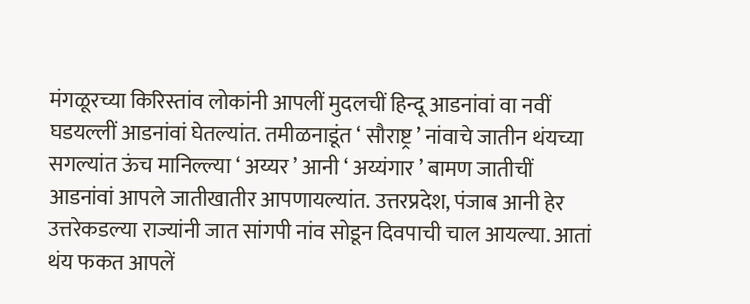मंगळूरच्या किरिस्तांव लोकांनी आपलीं मुदलचीं हिन्दू आडनांवां वा नवीं घडयल्लीं आडनांवां घेतल्यांत. तमीळनाडूंत ‘ सौराष्ट्र ’ नांवाचे जातीन थंयच्या सगल्यांत ऊंच मानिल्ल्या ‘ अय्यर ’ आनी ‘ अय्यंगार ’ बामण जातीचीं आडनांवां आपले जातीखातीर आपणायल्यांत. उत्तरप्रदेश, पंजाब आनी हेर उत्तरेकडल्या राज्यांनी जात सांगपी नांव सोडून दिवपाची चाल आयल्या. आतां थंय फकत आपलें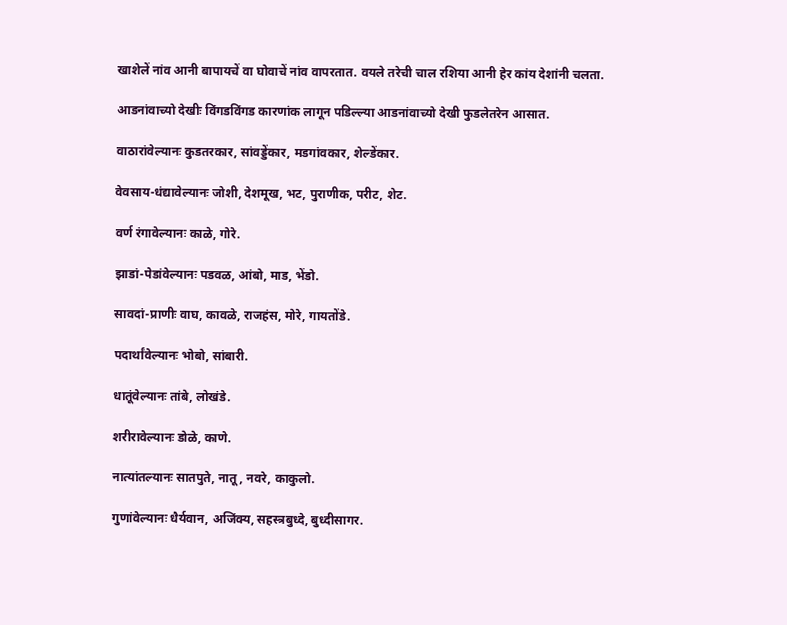खाशेलें नांव आनी बापायचें वा घोवाचें नांव वापरतात. वयले तरेची चाल रशिया आनी हेर कांय देशांनी चलता.

आडनांवाच्यो देखीः विंगडविंगड कारणांक लागून पडिल्ल्या आडनांवाच्यो देखी फुडलेतरेन आसात.

वाठारांवेल्यानः कुडतरकार, सांवड्डेंकार, मडगांवकार, शेल्डेंकार.

वेवसाय-धंद्यावेल्यानः जोशी, देशमूख, भट, पुराणीक, परीट, शेट.

वर्ण रंगावेल्यानः काळे, गोरे.

झाडां-पेडांवेल्यानः पडवळ, आंबो, माड, भेंडो.

सावदां-प्राणीः वाघ, कावळे, राजहंस, मोरे, गायतोंडे.

पदार्थांवेल्यानः भोबो, सांबारी.

धातूंवेल्यानः तांबे, लोखंडे.

शरीरावेल्यानः डोळे, काणे.

नात्यांतल्यानः सातपुते, नातू, नवरे, काकुलो.

गुणांवेल्यानः धैर्यवान, अजिंक्य, सहस्त्रबुध्दे, बुध्दीसागर.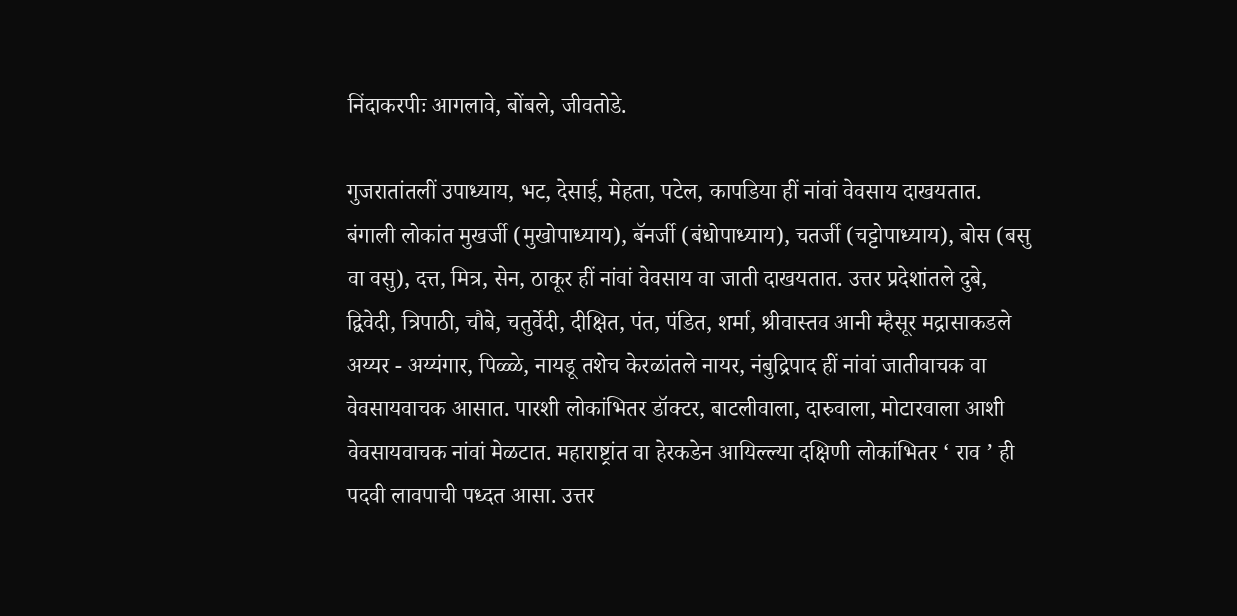निंदाकरपीः आगलावे, बोंबले, जीवतोडे.

गुजरातांतलीं उपाध्याय, भट, देसाई, मेहता, पटेल, कापडिया हीं नांवां वेवसाय दाखयतात. बंगाली लोकांत मुखर्जी (मुखोपाध्याय), बॅनर्जी (बंधोपाध्याय), चतर्जी (चट्टोपाध्याय), बोस (बसु वा वसु), दत्त, मित्र, सेन, ठाकूर हीं नांवां वेवसाय वा जाती दाखयतात. उत्तर प्रदेशांतले दुबे, द्विवेदी, त्रिपाठी, चौबे, चतुर्वेदी, दीक्षित, पंत, पंडित, शर्मा, श्रीवास्तव आनी म्हैसूर मद्रासाकडले अय्यर - अय्यंगार, पिळ्ळे, नायडू तशेच केरळांतले नायर, नंबुद्रिपाद हीं नांवां जातीवाचक वा वेवसायवाचक आसात. पारशी लोकांभितर डॉक्टर, बाटलीवाला, दारुवाला, मोटारवाला आशी वेवसायवाचक नांवां मेळटात. महाराष्ट्रांत वा हेरकडेन आयिल्ल्या दक्षिणी लोकांभितर ‘ राव ’ ही पदवी लावपाची पध्दत आसा. उत्तर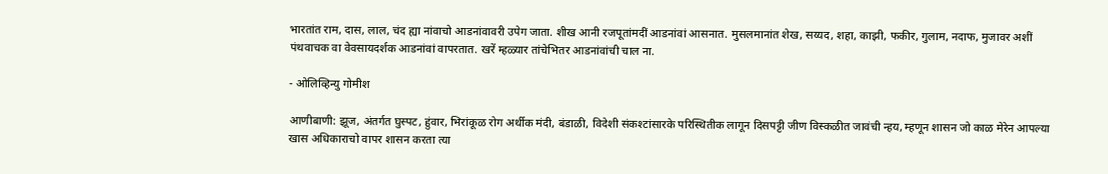भारतांत राम, दास, लाल, चंद ह्या नांवाचो आडनांवावरी उपेग जाता. शीख आनी रजपूतांमदीं आडनांवां आसनात. मुसलमानांत शेख, सय्यद, शहा, काझी, फकीर, गुलाम, नदाफ, मुजावर अशीं पंथवाचक वा वेवसायदर्शक आडनांवां वापरतात. खरें म्हळ्यार तांचेभितर आडनांवांची चाल ना.

- ओलिव्हिन्यु गोमीश

आणीबाणी: झूज, अंतर्गत घुस्पट, हुंवार, भिरांकूळ रोग अर्थीक मंदी, बंडाळी, विदेशी संकश्टांसारके परिस्थितीक लागून दिसपट्टी जीण विस्कळीत जावंची न्हय, म्हणून शासन जो काळ मेरेन आपल्या खास अधिकाराचो वापर शासन करता त्या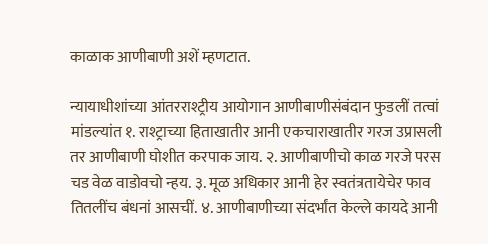काळाक आणीबाणी अशें म्हणटात.

न्यायाधीशांच्या आंतरराश्ट्रीय आयोगान आणीबाणीसंबंदान फुडलीं तत्वां मांडल्यांत १. राश्ट्राच्या हिताखातीर आनी एकचाराखातीर गरज उप्रासली तर आणीबाणी घोशीत करपाक जाय. २. आणीबाणीचो काळ गरजे परस चड वेळ वाडोवचो न्हय. ३. मूळ अधिकार आनी हेर स्वतंत्रतायेचेर फाव तितलींच बंधनां आसचीं. ४. आणीबाणीच्या संदर्भांत केल्ले कायदे आनी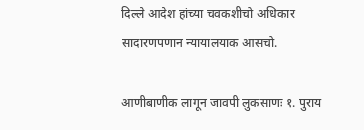दिल्ले आदेश हांच्या चवकशीचो अधिकार सादारणपणान न्यायालयाक आसचो.

आणीबाणीक लागून जावपी लुकसाणः १. पुराय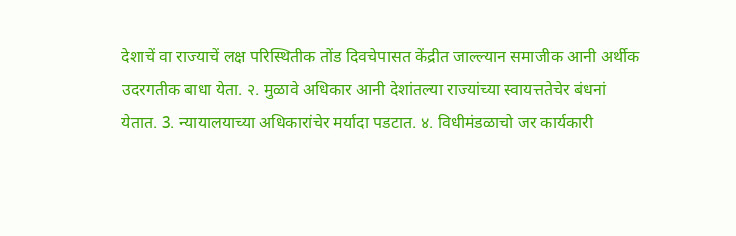देशाचें वा राज्याचें लक्ष परिस्थितीक तोंड दिवचेपासत केंद्रीत जाल्ल्यान समाजीक आनी अर्थीक उदरगतीक बाधा येता. २. मुळावे अधिकार आनी देशांतल्या राज्यांच्या स्वायत्ततेचेर बंधनां येतात. 3. न्यायालयाच्या अधिकारांचेर मर्यादा पडटात. ४. विधीमंडळाचो जर कार्यकारी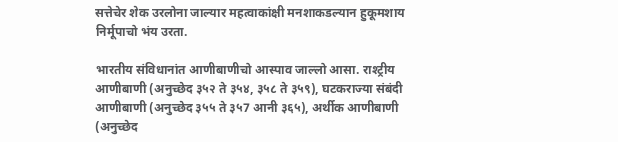सत्तेचेर शेक उरलोना जाल्यार महत्वाकांक्षी मनशाकडल्यान हुकूमशाय निर्मूपाचो भंय उरता.

भारतीय संविधानांत आणीबाणीचो आस्पाव जाल्लो आसा. राश्ट्रीय आणीबाणी (अनुच्छेद ३५२ ते ३५४, ३५८ ते ३५९), घटकराज्या संबंदी आणीबाणी (अनुच्छेद ३५५ ते ३५7 आनी ३६५), अर्थीक आणीबाणी (अनुच्छेद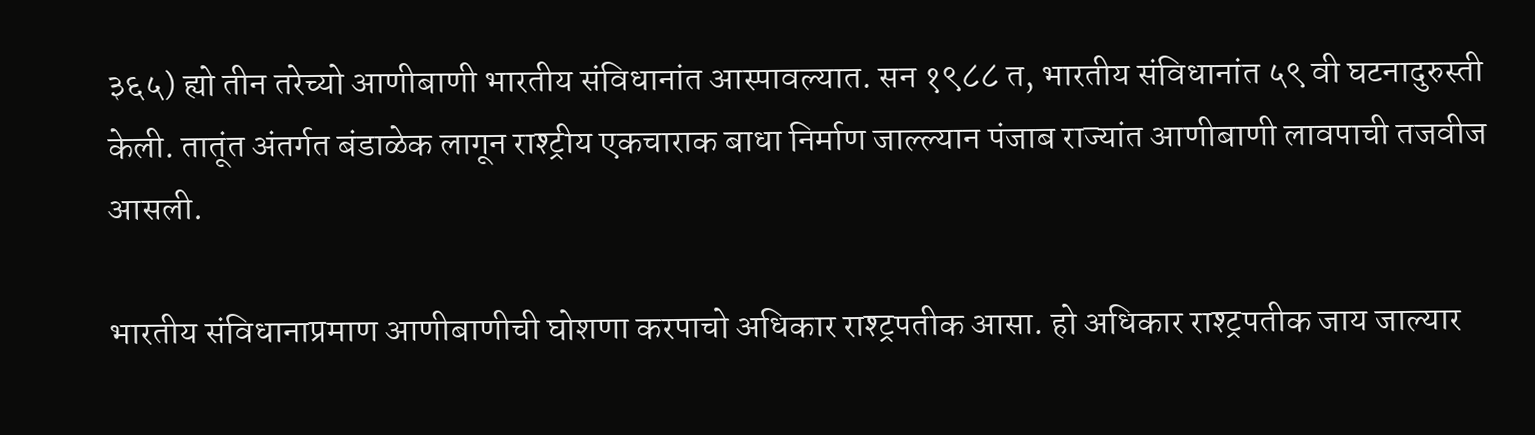३६५) ह्यो तीन तरेच्यो आणीबाणी भारतीय संविधानांत आस्पावल्यात. सन १९८८ त, भारतीय संविधानांत ५९ वी घटनादुरुस्ती केली. तातूंत अंतर्गत बंडाळेक लागून राश्ट्रीय एकचाराक बाधा निर्माण जाल्ल्यान पंजाब राज्यांत आणीबाणी लावपाची तजवीज आसली.

भारतीय संविधानाप्रमाण आणीबाणीची घोशणा करपाचो अधिकार राश्ट्रपतीक आसा. हो अधिकार राश्ट्रपतीक जाय जाल्यार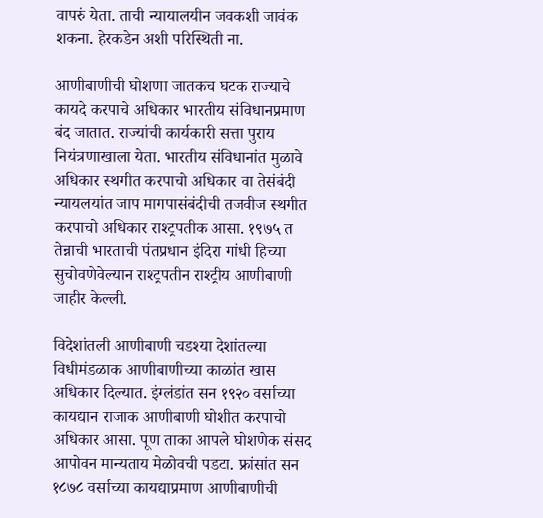वापरुं येता. ताची न्यायालयीन जवकशी जावंक शकना. हेरकडेन अशी परिस्थिती ना.

आणीबाणीची घोशणा जातकच घटक राज्याचे कायदे करपाचे अधिकार भारतीय संविधानप्रमाण बंद जातात. राज्यांची कार्यकारी सत्ता पुराय नियंत्रणाखाला येता. भारतीय संविधानांत मुळावे अधिकार स्थगीत करपाचो अधिकार वा तेसंबंदी न्यायलयांत जाप मागपासंबंदीची तजवीज स्थगीत करपाचो अधिकार राश्ट्रपतीक आसा. १९७५ त तेन्नाची भारताची पंतप्रधान इंदिरा गांधी हिच्या सुचोवणेवेल्यान राश्ट्रपतीन राश्ट्रीय आणीबाणी जाहीर केल्ली.

विदेशांतली आणीबाणी चडश्या देशांतल्या विधीमंडळाक आणीबाणीच्या काळांत खास अधिकार दिल्यात. इंग्लंडांत सन १९२० वर्साच्या कायद्यान राजाक आणीबाणी घोशीत करपाचो अधिकार आसा. पूण ताका आपले घोशणेक संसद आपोवन मान्यताय मेळोवची पडटा. फ्रांसांत सन १८७८ वर्साच्या कायद्याप्रमाण आणीबाणीची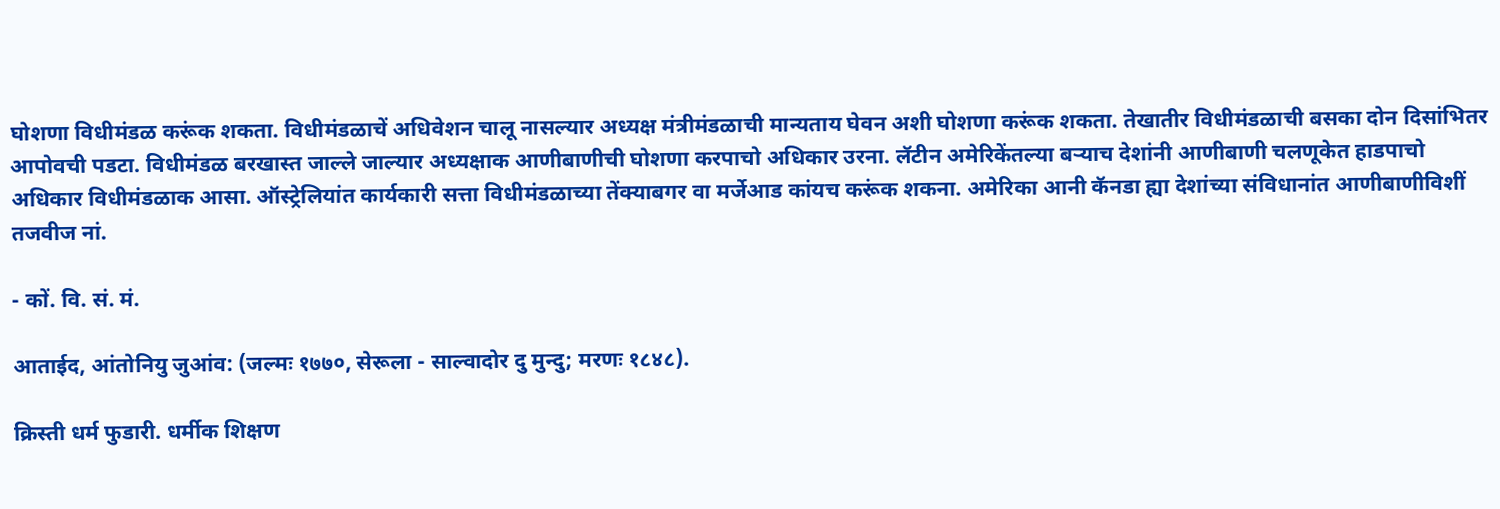घोशणा विधीमंडळ करूंक शकता. विधीमंडळाचें अधिवेशन चालू नासल्यार अध्यक्ष मंत्रीमंडळाची मान्यताय घेवन अशी घोशणा करूंक शकता. तेखातीर विधीमंडळाची बसका दोन दिसांभितर आपोवची पडटा. विधीमंडळ बरखास्त जाल्ले जाल्यार अध्यक्षाक आणीबाणीची घोशणा करपाचो अधिकार उरना. लॅटीन अमेरिकेंतल्या बऱ्याच देशांनी आणीबाणी चलणूकेत हाडपाचो अधिकार विधीमंडळाक आसा. ऑस्ट्रेलियांत कार्यकारी सत्ता विधीमंडळाच्या तेंक्याबगर वा मर्जेआड कांयच करूंक शकना. अमेरिका आनी कॅनडा ह्या देशांच्या संविधानांत आणीबाणीविशीं तजवीज नां.

- कों. वि. सं. मं.

आताईद, आंतोनियु जुआंव: (जल्मः १७७०, सेरूला - साल्वादोर दु मुन्दु; मरणः १८४८).

क्रिस्ती धर्म फुडारी. धर्मीक शिक्षण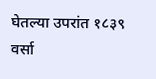घेतल्या उपरांत १८३९ वर्सा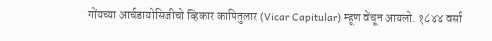गोंयच्या आर्चडायोसिजीचो व्हिकार कापितुलार (Vicar Capitular) म्हूण वेंचून आयलो. १८४४ वर्सा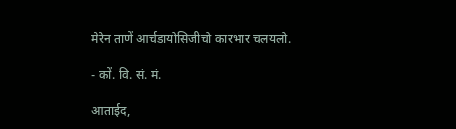मेरेन ताणें आर्चडायोसिजीचो कारभार चलयलो.

- कों. वि. सं. मं.

आताईद,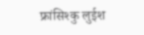फ्रांसिश्कु लुईश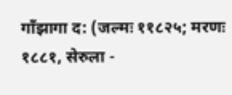गाँझागा द: (जल्मः ११८२५; मरणः १८८१, सेरुला -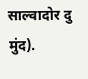साल्वादोर दु मुंद).